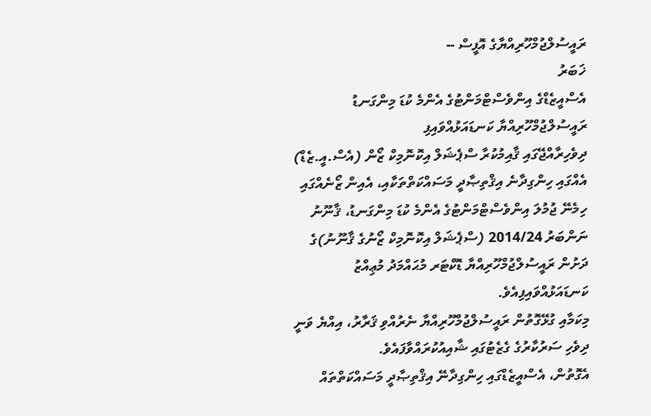ރައީސުލްޖުމްހޫރިއްޔާގެ އޮފީސް --
ޚަބަރު
އެސްއީޒެޑްގެ އިންވެސްޓްމަންޓުގެ އެންމެ ކުޑަ މިންގަނޑު ރައީސުލްޖުމްހޫރިއްޔާ ކަނޑައަޅުއްވައިފި
ދިވެހިރާއްޖޭގައި ޤާއިމުކުރާ ސްޕެޝަލް އިކޮނޮމިކް ޒޯން (އެސް.އީ.ޒެޑް) އެއްގައި ހިންގިދާނެ އިޤްތިޞާދީ މަސައްކަތްތަކާއި، އެއިން ޒޯނެއްގައި ހިމެނޭ ޖުމުލަ އިންވެސްޓްމަންޓުގެ އެންމެ ކުޑަ މިންގަނޑު، ޤާނޫނު ނަންބަރު 2014/24 (ސްޕެޝަލް އިކޮނޮމިކް ޒޯނުގެ ޤާނޫނު)ގެ ދަށުން ރައީސުލްޖުމްހޫރިއްޔާ ޑޮކްޓަރ މުޙައްމަދު މުޢިއްޒު ކަނޑައަޅުއްވައިފިއެވެ.
މިކަމާއި ގުޅޭގޮތުން ރައީސުލްޖުމްހޫރިއްޔާ ނެރުއްވި ޤަރާރު، އިއްޔެ ވަނީ ދިވެހި ސަރުކާރުގެ ގެޒެޓުގައި ޝާއިއުކުރައްވާފައެވެ.
އެގޮތުން، އެސްއީޒެޑްގައި ހިންގިދާނޭ އިޤްތިޞާދީ މަސައްކަތްތައް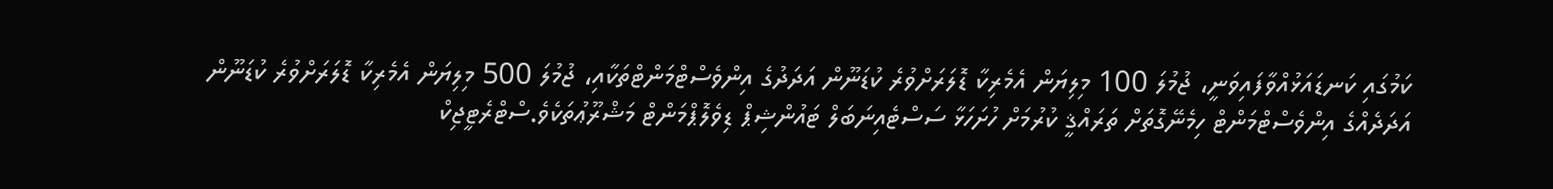ކަމުގައި ކަނޑައަޅުއްވާފައިވަނީ، ޖުމުލަ 100 މިލިޔަން އެމެރިކާ ޑޮލަރަށްވުރެ ކުޑަނޫން އަދަދުގެ އިންވެސްޓްމަންޓްތަކާއި، ޖުމުލަ 500 މިލިޔަން އެމެރިކާ ޑޮލަރަށްވުރެ ކުޑަނޫން އަދަދެއްގެ އިންވެސްޓްމަންޓް ހިމެނޭގޮތަށް ތަރައްޤީ ކުރުމަށް ހުށަހަޅާ ސަސްޓެއިނަބަލް ޓައުންޝިޕް ޑިވެލޮޕްމަންޓް މަޝްރޫޢުތަކެވެ.ސްޓްރެޓީޖިކް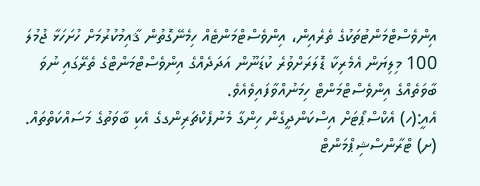އިންވެސްޓްމަންޓުތަކުގެ ތެރެއިން، އިންވެސްޓްމަންޓެއް ހިމެނޭގޮތުން ޤާއިމުކުރުމަށް ހުށަހަޅާ ޖުމުލަ 100 މިލިޔަން އެމެރިކާ ޑޮލަރަށްވުރެ ކުޑަނޫން އަދަދެއްގެ އިންވެސްޓްމަންޓްގެ ތެރޭގައި ނުވަ ބާވަތެއްގެ އިންވެސްޓްމަންޓް ހިމަނުއްވާފައިވެއެވެ.
އެއީ:(ހ) އެކްސްޕޯޓަށް އިސްކަންދީގެން ހިންގާ މެނުފެކްޗަރިންގގެ އެކި ބާވަތުގެ މަސައްކަތްތައް.
(ށ) ޓްރާންސްޝިޕްމަންޓް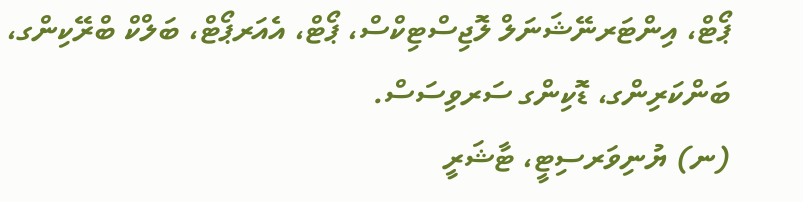ޕޯޓް، އިންޓަރނޭޝަނަލް ލޮޖިސްޓިކްސް، ޕޯޓް، އެއަރޕޯޓް، ބަލްކް ބްރޭކިންގ، ބަންކަރިންގ، ޑޮކިންގ ސަރވިސަސް.
(ނ) ޔުނިވަރސިޓީ، ޓާޝަރީ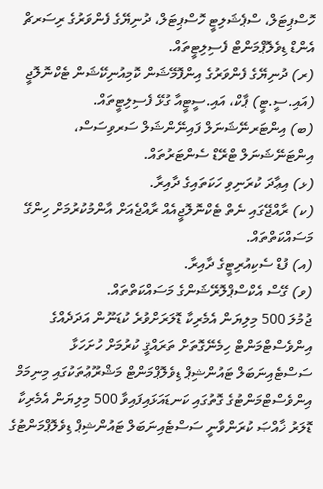ހޮސްޕިޓަލް، ސްޕެޝަލިޓީ ހޮސްޕިޓަލް، ދުނިޔޭގެ ފެންވަރުގެ ރިސަރޗް އެންޑް ޑިވެލޮޕްމަންޓް ފެސިލިޓީތައް.
(ރ) ދުނިޔޭގެ ފެންވަރުގެ އިންފޮމޭޝަން ކޮމިއުނިކޭޝަން ޓެކްނޮލޮޖީ (އައި.ސީ.ޓީ) ޕާކް، އައި.ސީޓީއާ ގުޅޭ ފެސިލިޓީތައް.
(ބ) އިންޓަރނޭޝަނަލް ފައިނޭންޝަލް ސަރވިސަސް، އިންޓަނޭޝަނަލް ޓްރޭޑް ސެންޓަރުތައް.
(ޅ) އިޢާދަ ކުރަނިވި ހަކަތައިގެ ދާއިރާ.
(ކ) ރާއްޖޭގައި ނެތް ޓެކްނޮލޮޖީއެއް ރާއްޖެއަށް އާންމުކުރުމަށް ހިންގޭ މަސައްކަތްތައް.
(އ) ފުޑް ސެކިއުރިޓީގެ ދާއިރާ.
(ވ) ގޭސް އެކްސްޕްލޮރޭޝަންގެ މަސައްކަތްތައް.
ޖުމުލަ 500 މިލިޔަން އެމެރިކާ ޑޮލަރަށްވުރެ ކުޑަނޫން އަދަދެއްގެ އިންވެސްޓްމަންޓް ހިމެނޭގޮތަށް ތަރައްޤީ ކުރުމަށް ހުށަހަޅާ ސަސްޓެއިނަބަލް ޓައުންޝިޕް ޑިވެލޮޕްމަންޓް މަޝްރޫޢުތަކުގައި މިނިމަމް އިންވެސްޓްމަންޓުގެ ގޮތުގައި ކަނޑައަޅައިފައިވާ 500 މިލިޔަން އެމެރިކާ ޑޮލަރު ޚާއްޞަ ކުރަންވާނީ ސަސްޓެއިނަބަލް ޓައުންޝިޕް ޑިވެލޮޕްމަންޓުގެ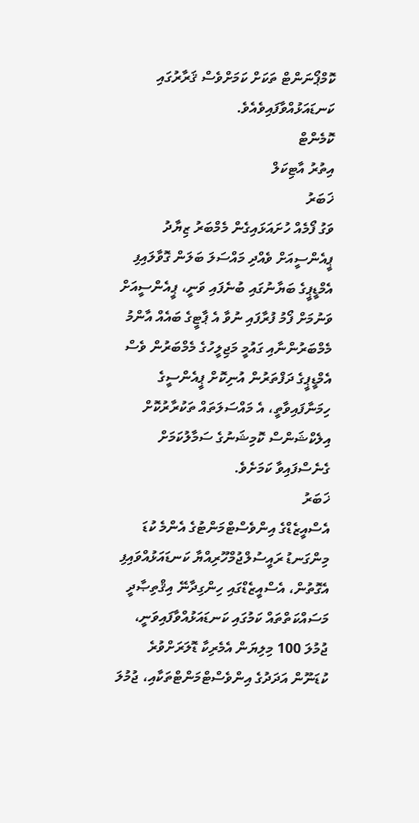ކޮމްޕޯނަންޓް ތަކަށް ކަމަށްވެސް ޤަރާރުގައި ކަނޑައަޅުއްވާފައިވެއެވެ.
ކޮމެންޓް
އިތުރު އާޓިކަލް
ޚަބަރު
ވަގު ފޯމެއް ހުށައަޅައިގެން މެމްބަރު ޒިޔާދު ޕީއެންސީއަށް ވެއްދި މައްސަލަ ބަލަން ގޮވާލައިފި
އެމްޑީޕީގެ ބަޔާނުގައި ބުނެފައި ވަނީ، ޕީއެންސީއަށް ވަނުމަށް ފޯމު ފުރާފައި ނުވާ އެ ޕާޓީގެ ބައެއް އާންމު މެމްބަރުންނާއި ގައުމީ މަޖިލީހުގެ މެމްބަރުން ވެސް އެމްޑީޕީގެ ދަފްތަރުން އުނިކޮށް ޕީއެންސީގެ ހިމަނާފައިވާތީ، އެ މައްސަލަތައް ތަކުރާރުކޮށް އިލެކްޝަންސް ކޮމިޝަނުގެ ސަމާލުކަމަށް ގެނެސްފައިވާ ކަމަށެވެ.
ޚަބަރު
އެސްއީޒެޑްގެ އިންވެސްޓްމަންޓުގެ އެންމެ ކުޑަ މިންގަނޑު ރައީސުލްޖުމްހޫރިއްޔާ ކަނޑައަޅުއްވައިފި
އެގޮތުން، އެސްއީޒެޑްގައި ހިންގިދާނޭ އިޤްތިޞާދީ މަސައްކަތްތައް ކަމުގައި ކަނޑައަޅުއްވާފައިވަނީ، ޖުމުލަ 100 މިލިޔަން އެމެރިކާ ޑޮލަރަށްވުރެ ކުޑަނޫން އަދަދުގެ އިންވެސްޓްމަންޓްތަކާއި، ޖުމުލަ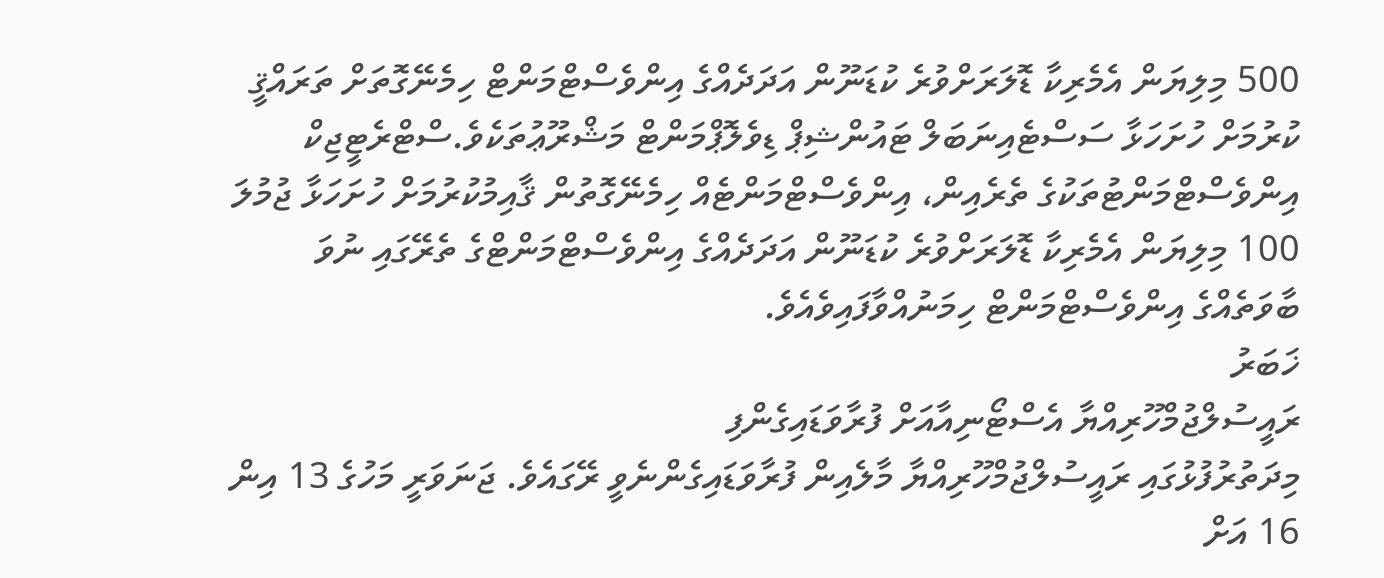500 މިލިޔަން އެމެރިކާ ޑޮލަރަށްވުރެ ކުޑަނޫން އަދަދެއްގެ އިންވެސްޓްމަންޓް ހިމެނޭގޮތަށް ތަރައްޤީ ކުރުމަށް ހުށަހަޅާ ސަސްޓެއިނަބަލް ޓައުންޝިޕް ޑިވެލޮޕްމަންޓް މަޝްރޫޢުތަކެވެ.ސްޓްރެޓީޖިކް އިންވެސްޓްމަންޓުތަކުގެ ތެރެއިން، އިންވެސްޓްމަންޓެއް ހިމެނޭގޮތުން ޤާއިމުކުރުމަށް ހުށަހަޅާ ޖުމުލަ 100 މިލިޔަން އެމެރިކާ ޑޮލަރަށްވުރެ ކުޑަނޫން އަދަދެއްގެ އިންވެސްޓްމަންޓްގެ ތެރޭގައި ނުވަ ބާވަތެއްގެ އިންވެސްޓްމަންޓް ހިމަނުއްވާފައިވެއެވެ.
ޚަބަރު
ރައީސުލްޖުމްހޫރިއްޔާ އެސްޓޯނިއާއަށް ފުރާވަޑައިގެންފި
މިދަތުރުފުޅުގައި ރައީސުލްޖުމްހޫރިއްޔާ މާލެއިން ފުރާވަޑައިގެންނެވީ ރޭގައެވެ. ޖަނަވަރީ މަހުގެ 13 އިން 16 އަށް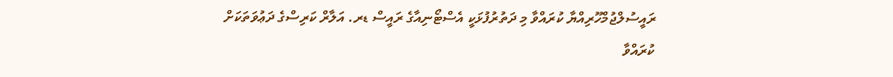ރައީސުލްޖުމްހޫރިއްޔާ ކުރައްވާ މި ދަތުރުފުޅަކީ އެސްޓޯނިއާގެ ރައީސް ޑރ. އަލާރް ކަރިސްގެ ދަޢުވަތަކަށް ކުރައްވާ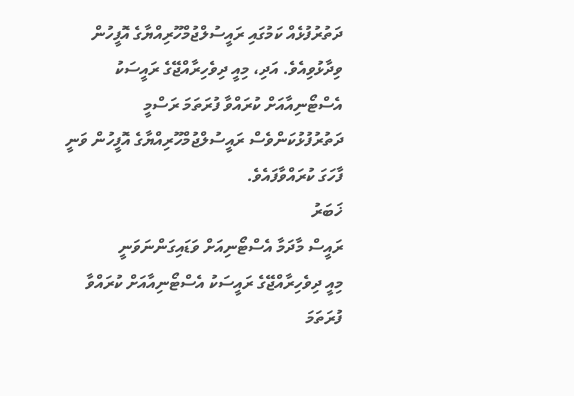ދަތުރުފުޅެއް ކަމުގައި ރައީސުލްޖުމްހޫރިއްޔާގެ އޮފީހުން ވިދާޅުވިއެވެ. އަދި، މިއީ ދިވެހިރާއްޖޭގެ ރައީސަކު އެސްޓޯނިއާއަށް ކުރައްވާ ފުރަތަމަ ރަސްމީ ދަތުރުފުޅުކަންވެސް ރައީސުލްޖުމްހޫރިއްޔާގެ އޮފީހުން ވަނީ ފާހަގަ ކުރައްވާފައެވެ.
ޚަބަރު
ރައީސް މާދަމާ އެސްޓޯނިއަށް ވަޑައިގަންނަވަނީ
މިއީ ދިވެހިރާއްޖޭގެ ރައީސަކު އެސްޓޯނިއާއަށް ކުރައްވާ ފުރަތަމަ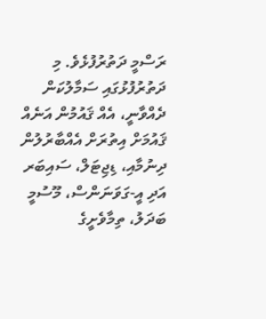ރަސްމީ ދަތުރުފުޅެވެ. މި ދަތުރުފުޅުގައި ސަމާލުކަން ދެއްވާނީ، އެއް ޤައުމުން އަނެއް ޤައުމަށް އިތުރަށް އެއްބާރުލުން ދިނުމާއި، ޑިޖިޓަލް، ސައިބަރ އަދި އީ-ގަވަނަންސް، މޫސުމީ ބަދަލު، ތިމާވެށީގެ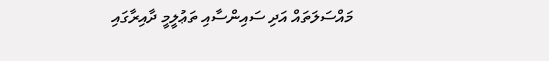މައްސަލަތައް އަދި ސައިންސާއި ތަޢުލީމީ ދާއިރާގައި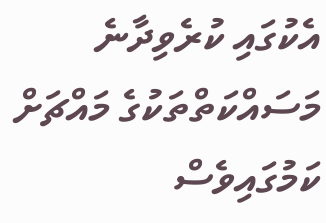އެކުގައި ކުރެވިދާނެ މަސައްކަތްތަކުގެ މައްޗަށް ކަމުގައިވެސް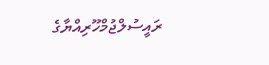ރައީސުލްޖުމްހޫރިއްޔާގެ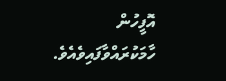އޮފީހުން ހާމަކުރައްވާފައިވެއެވެ.